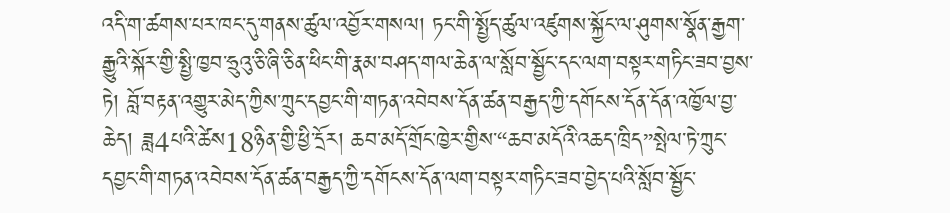འདི་ག་ཚགས་པར་ཁང་དུ་གནས་ཚུལ་འབྱོར་གསལ། ཏང་གི་སྤྱོད་ཚུལ་འཛུགས་སྐྱོང་ལ་ཤུགས་སྣོན་རྒྱག་རྒྱུའི་སྐོར་གྱི་སྤྱི་ཁྱབ་ཧྲུའུ་ཅི་ཞི་ཅིན་ཕིང་གི་རྣམ་བཤད་གལ་ཆེན་ལ་སློབ་སྦྱོང་དང་ལག་བསྟར་གཏིང་ཟབ་བྱས་ཏེ། བློ་བརྟན་འགྱུར་མེད་ཀྱིས་ཀྲུང་དབྱང་གི་གཏན་འབེབས་དོན་ཚན་བརྒྱད་ཀྱི་དགོངས་དོན་དོན་འཁྱོལ་བྱ་ཆེད། ཟླ4པའི་ཚེས18ཉིན་གྱི་ཕྱི་དྲོར། ཆབ་མདོ་གྲོང་ཁྱེར་གྱིས་“ཆབ་མདོའི་འཆད་ཁྲིད”སྤེལ་ཏེ་ཀྲུང་དབྱང་གི་གཏན་འབེབས་དོན་ཚན་བརྒྱད་ཀྱི་དགོངས་དོན་ལག་བསྟར་གཏིང་ཟབ་བྱེད་པའི་སློབ་སྦྱོང་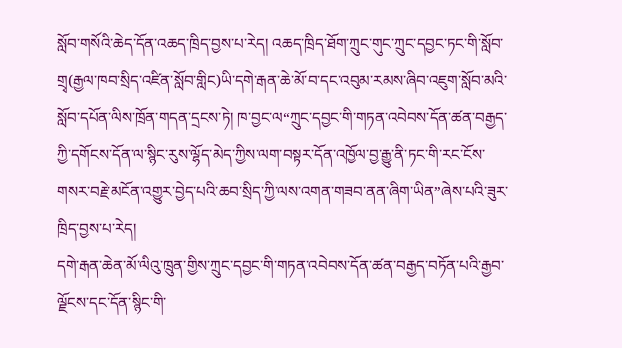སློབ་གསོའི་ཆེད་དོན་འཆད་ཁྲིད་བྱས་པ་རེད། འཆད་ཁྲིད་ཐོག་ཀྲུང་གུང་ཀྲུང་དབྱང་ཏང་གི་སློབ་གྲྭ(རྒྱལ་ཁབ་སྲིད་འཛིན་སློབ་གླིང)ཡི་དགེ་རྒན་ཆེ་མོ་བ་དང་འབུམ་རམས་ཞིབ་འཇུག་སློབ་མའི་སློབ་དཔོན་ལིས་ཁྲོན་གདན་དྲངས་ཏེ། ཁ་བྱང་ལ“ཀྲུང་དབྱང་གི་གཏན་འབེབས་དོན་ཚན་བརྒྱད་ཀྱི་དགོངས་དོན་ལ་སྙིང་རུས་ལྷོད་མེད་ཀྱིས་ལག་བསྟར་དོན་འཁྱོལ་བྱ་རྒྱུ་ནི་ཏང་གི་རང་ངོས་གསར་བརྗེ་མངོན་འགྱུར་བྱེད་པའི་ཆབ་སྲིད་ཀྱི་ལས་འགན་གཟབ་ནན་ཞིག་ཡིན”ཞེས་པའི་ཟུར་ཁྲིད་བྱས་པ་རེད།
དགེ་རྒན་ཆེན་མོ་ལིའུ་ཁྲུན་གྱིས་ཀྲུང་དབྱང་གི་གཏན་འབེབས་དོན་ཚན་བརྒྱད་བཏོན་པའི་རྒྱབ་ལྗོངས་དང་དོན་སྙིང་གི་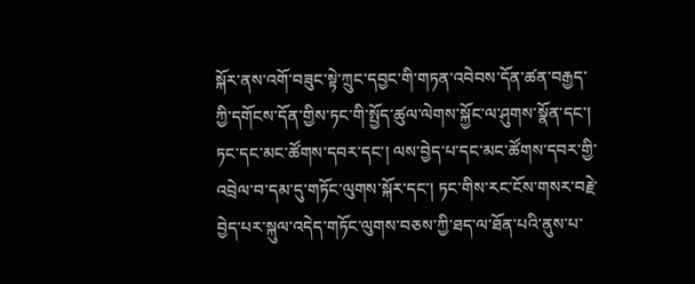སྐོར་ནས་འགོ་བཟུང་སྟེ་ཀྲུང་དབྱང་གི་གཏན་འབེབས་དོན་ཚན་བརྒྱད་ཀྱི་དགོངས་དོན་གྱིས་ཏང་གི་སྤྱོད་ཚུལ་ལེགས་སྐྱོང་ལ་ཤུགས་སྣོན་དང་། ཏང་དང་མང་ཚོགས་དབར་དང་། ལས་བྱེད་པ་དང་མང་ཚོགས་དབར་གྱི་འབྲེལ་བ་དམ་དུ་གཏོང་ལུགས་སྐོར་དང་། ཏང་གིས་རང་ངོས་གསར་བརྗེ་བྱེད་པར་སྐུལ་འདེད་གཏོང་ལུགས་བཅས་ཀྱི་ཐད་ལ་ཐོན་པའི་ནུས་པ་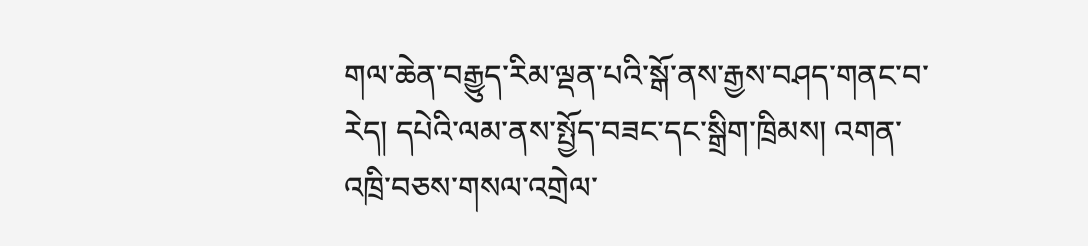གལ་ཆེན་བརྒྱུད་རིམ་ལྡན་པའི་སྒོ་ནས་རྒྱས་བཤད་གནང་བ་རེད། དཔེའི་ལམ་ནས་སྤྱོད་བཟང་དང་སྒྲིག་ཁྲིམས། འགན་འཁྲི་བཅས་གསལ་འགྲེལ་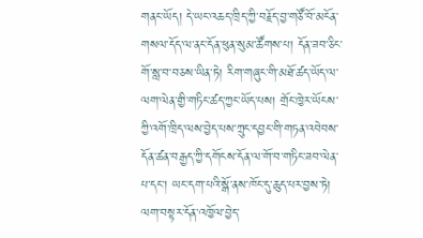གནང་ཡོད། དེ་ཡང་འཆད་ཁྲིད་ཀྱི་བརྗོད་བྱ་གཙོ་བོ་མངོན་གསལ་དོད་ལ་ནང་དོན་ཕུན་སུམ་ཚོགས་པ། དོན་ཟབ་ཅིང་གོ་སླ་བ་བཅས་ཡིན་ཏེ། རིག་གཞུང་གི་མཐོ་ཚད་ཡོད་ལ་ལག་ལེན་གྱི་གཏིང་ཚད་ཀྱང་ཡོད་པས། གྲོང་ཁྱེར་ཡོངས་ཀྱི་འགོ་ཁྲིད་ལས་བྱེད་པས་ཀྲུང་དབྱང་གི་གཏན་འབེབས་དོན་ཚན་བརྒྱད་ཀྱི་དགོངས་དོན་ལ་གོ་བ་གཏིང་ཟབ་ལེན་པ་དང་། ཡང་དག་པའི་སྒོ་ནས་ཁོང་དུ་ཆུད་པར་བྱས་ཏེ། ལག་བསྟར་དོན་འཁྱོལ་བྱེད་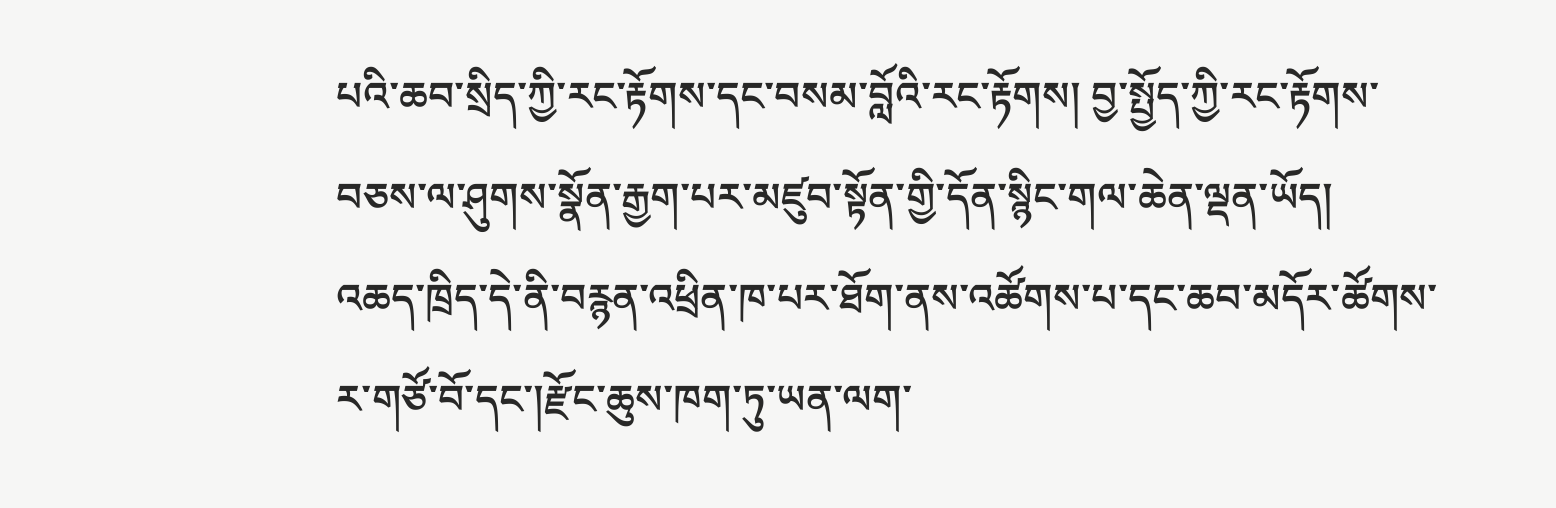པའི་ཆབ་སྲིད་ཀྱི་རང་རྟོགས་དང་བསམ་བློའི་རང་རྟོགས། བྱ་སྤྱོད་ཀྱི་རང་རྟོགས་བཅས་ལ་ཤུགས་སྣོན་རྒྱག་པར་མཛུབ་སྟོན་གྱི་དོན་སྙིང་གལ་ཆེན་ལྡན་ཡོད།
འཆད་ཁྲིད་དེ་ནི་བརྙན་འཕྲིན་ཁ་པར་ཐོག་ནས་འཚོགས་པ་དང་ཆབ་མདོར་ཚོགས་ར་གཙོ་བོ་དང་།རྫོང་ཆུས་ཁག་ཏུ་ཡན་ལག་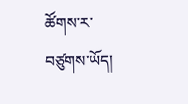ཚོགས་ར་བཙུགས་ཡོད།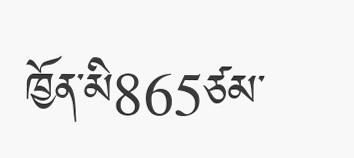ཁྱོན་མི865ཙམ་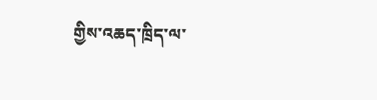གྱིས་འཆད་ཁྲིད་ལ་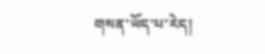གསན་ཡོད་པ་རེད།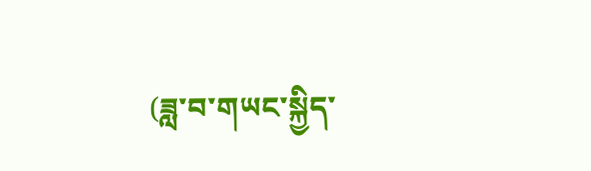(ཟླ་བ་གཡང་སྐྱིད་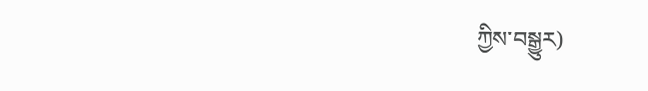ཀྱིས་བསྒྱུར)